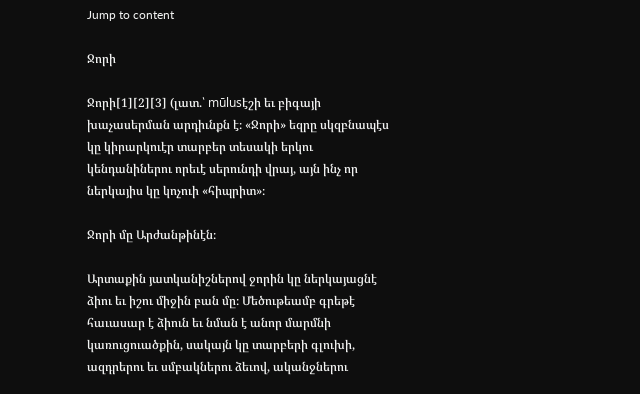Jump to content

Ջորի

Ջորի[1][2][3] (լատ.՝ mūlusէշի եւ բիգայի խաչասերման արդիւնքն է։ «Ջորի» եզրը սկզբնապէս կը կիրարկուէր տարբեր տեսակի երկու կենդանիներու որեւէ սերունդի վրայ, այն ինչ որ ներկայիս կը կոչուի «հիպրիտ»։

Ջորի մը Արժանթինէն։

Արտաքին յատկանիշներով ջորին կը ներկայացնէ ձիու եւ իշու միջին բան մը։ Մեծութեամբ գրեթէ հաւասար է ձիուն եւ նման է անոր մարմնի կառուցուածքին, սակայն կը տարբերի գլուխի, ազդրերու եւ սմբակներու ձեւով, ականջներու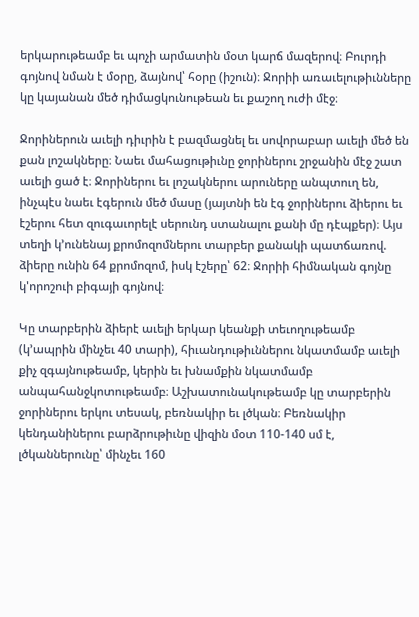երկարութեամբ եւ պոչի արմատին մօտ կարճ մազերով։ Բուրդի գոյնով նման է մօրը, ձայնով՝ հօրը (իշուն)։ Ջորիի առաւելութիւնները կը կայանան մեծ դիմացկունութեան եւ քաշող ուժի մէջ։

Ջորիներուն աւելի դիւրին է բազմացնել եւ սովորաբար աւելի մեծ են քան լոշակները։ Նաեւ մահացութիւնը ջորիներու շրջանին մէջ շատ աւելի ցած է։ Ջորիներու եւ լոշակներու արուները անպտուղ են, ինչպէս նաեւ էգերուն մեծ մասը (յայտնի են էգ ջորիներու ձիերու եւ էշերու հետ զուգաւորելէ սերունդ ստանալու քանի մը դէպքեր)։ Այս տեղի կ՚ունենայ քրոմոզոմներու տարբեր քանակի պատճառով. ձիերը ունին 64 քրոմոզոմ, իսկ էշերը՝ 62։ Ջորիի հիմնական գոյնը կ'որոշուի բիգայի գոյնով։

Կը տարբերին ձիերէ աւելի երկար կեանքի տեւողութեամբ (կ՚ապրին մինչեւ 40 տարի), հիւանդութիւններու նկատմամբ աւելի քիչ զգայնութեամբ, կերին եւ խնամքին նկատմամբ անպահանջկոտութեամբ։ Աշխատունակութեամբ կը տարբերին ջորիներու երկու տեսակ, բեռնակիր եւ լծկան։ Բեռնակիր կենդանիներու բարձրութիւնը վիզին մօտ 110-140 սմ է, լծկաններունը՝ մինչեւ 160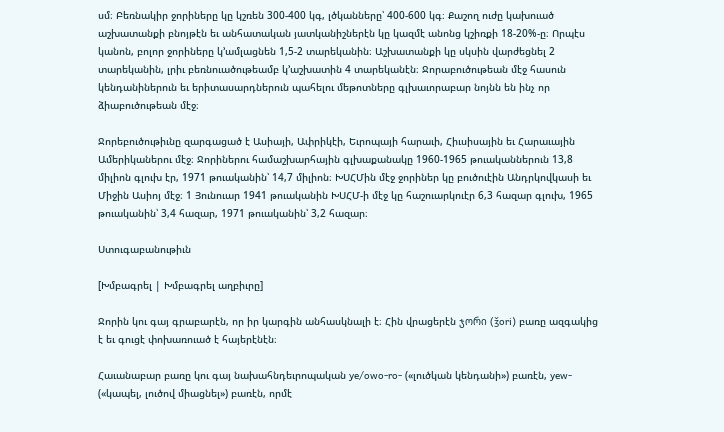սմ։ Բեռնակիր ջորիները կը կշռեն 300-400 կգ, լծկանները՝ 400-600 կգ։ Քաշող ուժը կախուած աշխատանքի բնոյթէն եւ անհատական յատկանիշներէն կը կազմէ անոնց կշիռքի 18-20%-ը։ Որպէս կանոն, բոլոր ջորիները կ՚ամլացնեն 1,5-2 տարեկանին։ Աշխատանքի կը սկսին վարժեցնել 2 տարեկանին, լրիւ բեռնուածութեամբ կ՚աշխատին 4 տարեկանէն։ Ջորաբուծութեան մէջ հասուն կենդանիներուն եւ երիտասարդներուն պահելու մեթոտները գլխաւորաբար նոյնն են ինչ որ ձիաբուծութեան մէջ։

Ջորեբուծութիւնը զարգացած է Ասիայի, Ափրիկէի, Եւրոպայի հարաւի, Հիւսիսային եւ Հարաւային Ամերիկաներու մէջ։ Ջորիներու համաշխարհային գլխաքանակը 1960-1965 թուականներուն 13,8 միլիոն գլուխ էր, 1971 թուականին՝ 14,7 միլիոն։ ԽՍՀՄին մէջ ջորիներ կը բուծուէին Անդրկովկասի եւ Միջին Ասիոյ մէջ։ 1 Յունուար 1941 թուականին ԽՍՀՄ-ի մէջ կը հաշուարկուէր 6,3 հազար գլուխ, 1965 թուականին՝ 3,4 հազար, 1971 թուականին՝ 3,2 հազար։

Ստուգաբանութիւն

[Խմբագրել | Խմբագրել աղբիւրը]

Ջորին կու գայ գրաբարէն, որ իր կարգին անհասկնալի է։ Հին վրացերէն ჯორი (ǯori) բառը ազգակից է եւ գուցէ փոխառուած է հայերէնէն։

Հաւանաբար բառը կու գայ նախահնդեւրոպական ye/owo-ro- («լուծկան կենդանի») բառէն, yew- («կապել, լուծով միացնել») բառէն, որմէ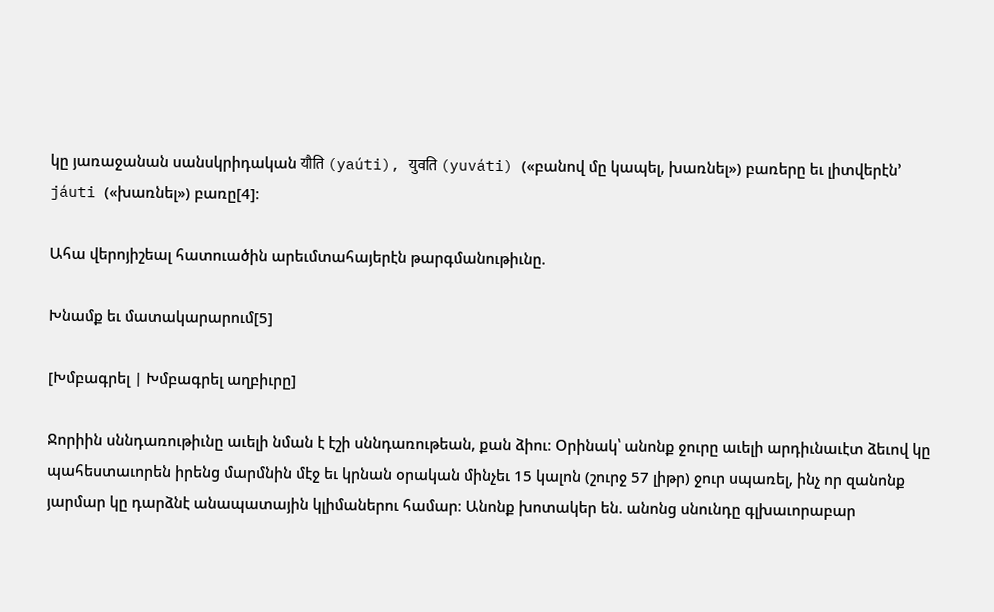կը յառաջանան սանսկրիդական यौति (yaúti), युवति (yuváti) («բանով մը կապել, խառնել») բառերը եւ լիտվերէն’ jáuti («խառնել») բառը[4]։

Ահա վերոյիշեալ հատուածին արեւմտահայերէն թարգմանութիւնը.

Խնամք եւ մատակարարում[5]

[Խմբագրել | Խմբագրել աղբիւրը]

Ջորիին սննդառութիւնը աւելի նման է էշի սննդառութեան, քան ձիու։ Օրինակ՝ անոնք ջուրը աւելի արդիւնաւէտ ձեւով կը պահեստաւորեն իրենց մարմնին մէջ եւ կրնան օրական մինչեւ 15 կալոն (շուրջ 57 լիթր) ջուր սպառել, ինչ որ զանոնք յարմար կը դարձնէ անապատային կլիմաներու համար։ Անոնք խոտակեր են. անոնց սնունդը գլխաւորաբար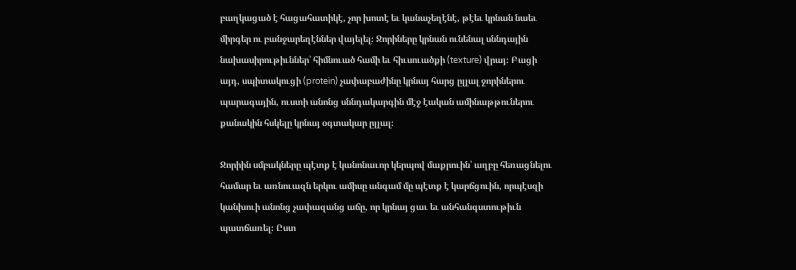բաղկացած է հացահատիկէ, չոր խոտէ եւ կանաչեղէնէ, թէեւ կրնան նաեւ միրգեր ու բանջարեղէններ վայելել։ Ջորիները կրնան ունենալ սննդային նախասիրութիւններ՝ հիմնուած համի եւ հիւսուածքի (texture) վրայ։ Բացի այդ, սպիտակուցի (protein) չափաբաժինը կրնայ հարց ըլլալ ջորիներու պարագային, ուստի անոնց սննդակարգին մէջ էական ամինաթթուներու քանակին հսկելը կրնայ օգտակար ըլլալ։

Ջորիին սմբակները պէտք է կանոնաւոր կերպով մաքրուին՝ աղբը հեռացնելու համար եւ առնուազն երկու ամիսը անգամ մը պէտք է կարճցուին, որպէսզի կանխուի անոնց չափազանց աճը, որ կրնայ ցաւ եւ անհանգստութիւն պատճառել։ Ըստ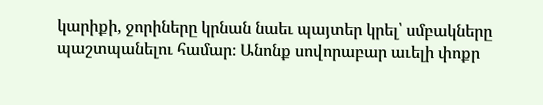կարիքի, ջորիները կրնան նաեւ պայտեր կրել՝ սմբակները պաշտպանելու համար։ Անոնք սովորաբար աւելի փոքր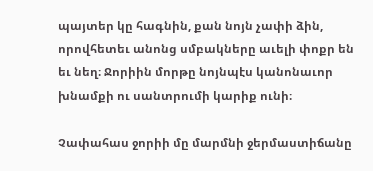պայտեր կը հագնին, քան նոյն չափի ձին, որովհետեւ անոնց սմբակները աւելի փոքր են եւ նեղ։ Ջորիին մորթը նոյնպէս կանոնաւոր խնամքի ու սանտրումի կարիք ունի։

Չափահաս ջորիի մը մարմնի ջերմաստիճանը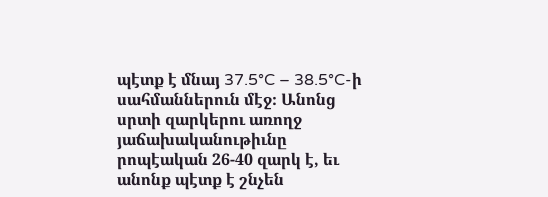պէտք է մնայ 37.5°C – 38.5°C-ի սահմաններուն մէջ։ Անոնց սրտի զարկերու առողջ յաճախականութիւնը րոպէական 26-40 զարկ է, եւ անոնք պէտք է շնչեն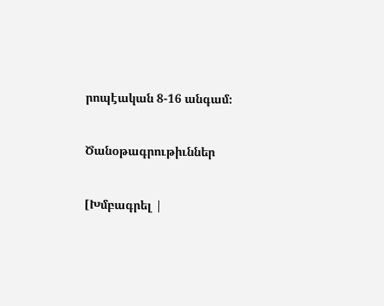րոպէական 8-16 անգամ։

Ծանօթագրութիւններ

[Խմբագրել |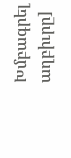Խմբագրել աղբիւրը]